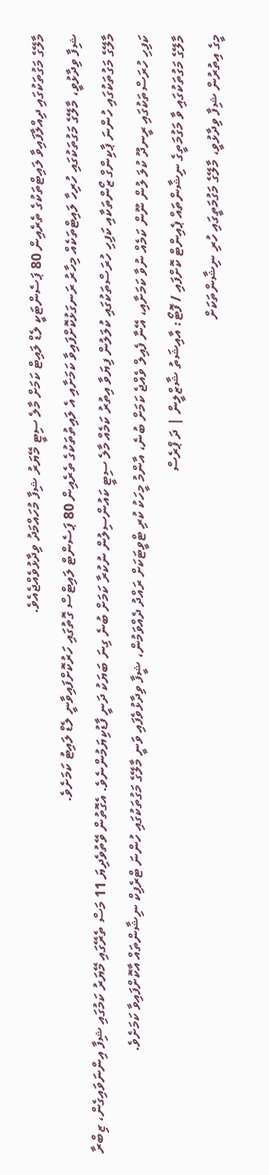މާލޭގެ މަގުތަކުގައި ދިއްލާފައިވާ ލައިޓްތަކުގެ ތެރެއިން 80 ޕަސެންޓަކީ ލެޑް ލައިޓް ކަމަށް މާލެ ސިޓީ މޭޔަރު ޝިފާ މުހައްމަދު ވިދާޅުވެއްޖެއެވެ.
ޝިފާ ވިދާޅުވީ، މާލޭގެ މަގުތަކުގައި ހުރިހާ ލައިޓްތަކެއް މިހާރު ރަނގަޅުކޮށްފައިވާ ކަމަށާއި އެ ލައިތުތަކުގެ ތެރެއިން 80 ޕަސެންޓް ލައިޓްސް ގޮތުގައި ހަރުކޮށްފައިވާނީ ލެޑް ލައިޓު ކަމަށެވެ.
މާލޭގެ މަގުތަކުގައި ހުންނަ ޕާކިންގް ޒޯންތަކާއި ކަފިހި ހުރަސްތަކުގައި ކުލަލުން ފިޔަވާ އިތުރު ކަމެއް މާލެ ސިޓީ ކައުންސިލުން ނުކުރާ ކަމަށް ބުނެ ގިނަ ބަޔަކު ދަނީ ފާޑުކިޔަމުންނެވެ. އެގޮތުން ވޭތުވެދިޔަ 11 މަސް ތެރޭގައި މޭޔަރު ކަމުގައި ޝިފާ އިންނަވައިގެން، ޒިބްރާ ކަފިހި ހުރަސްތަކުގައި ރީނދޫ ކުލަ ލުން ނޫން ކަމެއް ނުވާ ކަމަށާއި، އޭނާ ފެއިލް ވެއްޖެ ކަމަށް ބުނެ، އާންމު މީހަކު ކުރި ޓްވީޓަކަށް ރައްދު ދެއްވަމުން، ޝީފާ ވިދާޅުވެފައި ވަނީ މާލޭގެ މަގުތަކުގައި ހުންނަ ޓްރެފިކް ނިޝާންތައް އާކޮށްފައިވާ ކަމަށެވެ.
މާލޭގެ މަގުތަކުގައި ވާ މަގުމަތީގެ ނިޝާންތައް ޕެއިންޓް ކޮށްފައި / ފޮޓޯ: އާއިޝަތު ޝާޒްލީން | ދަ ޕްރެސް
މީގެ އިތުރުން ޝިފާ ވިދާޅުވީ، މާލޭގެ މަގުމަތީގައި ހުރި ނިޝާންތަކަށް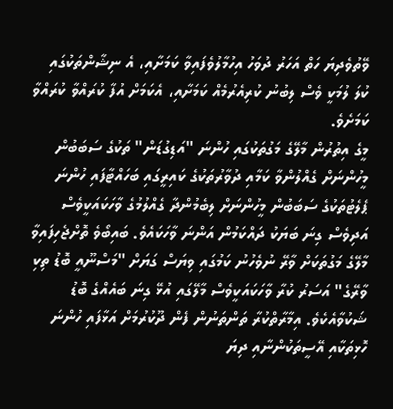ވޭތުވެދިޔަ ހަތް އަހަރު ދުވަހު އިހުމާލުވެފައިވާ ކަމަށާއި، އެ ނިޝާންތަކުގައި ކުލަ ލުމަކީ ވެސް ލިބުނު ކުރިއެރުމެއް ކަމަށާއި، އެކަމަށް އުފާ ކުރައްވާ ކުރައްވާ ކަމަށެވެ.
މީގެ އިތުރުން މާލޭގެ މަގުތަކުގައި ހުންނަ "އަޑިގުޑަން" ތަކުގެ ސަބަބުން މީހުންނަށް ގެއްލުންވާ ކަމާއި ދުވާރުތަކުގެ ކައިރީގައި ބަހައްޓާފައި ހުންނަ ޕެލެޓުތަކުގެ ސަބަބުން މީހުންނަށް ލިބެމުންދާ ގެއްލުމުގެ ވާހަކައަކީވެސް އަދިވެސް ގިނަ ބަޔަކު ދައްކަމުން އަންނަ ވާހަކައެވެ. ބައިބޯވެ ތޮށްޖެހިފައިވާ މާލޭގެ މަގުތަކަށް ވާރޭ ނުވެހުނު ކަމުގައި ވިޔަސް ގަޔަށް "މަސްނޫއީ ބޮޑު ތިކި ވާރޭގެ" އަސަރު ކުރާ ވާހަކައަކީވެސް މާލޭގައި އުޅޭ ގިނަ ބައެއްގެ ބޮޑު ޝަކުވާއެކެވެ. އިމާރާތްކުރާ ތަންތަނުން ފެން ދޫކުރުމަށް އަޅާފައި ހުންނަ ހޮޅިތަކާއި އޭސީތަކުންނާއި ދިޔަ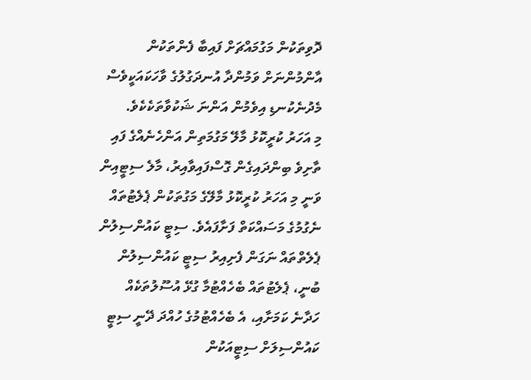ދޮވިތަކުން މަގުމައްޗަށް ފައިބާ ފެންތަކުން އާންމުންނަށް ވަމުންދާ އުނދަގުލުގެ ވާހަކައަކީވެސް މެދުނެކުނޑި އިވެމުން އަންނަ ޝަކުވާތަކެކެވެ.
މި އަހަރު ކުރީކޮޅު މާލޭ މަގުމަތިން އަންހެނެއްގެ ފައި ތާށިވެ ބިންދައިގެން ގޮސްފައިވާއިރު، މާލެ ސިޓީއިން ވަނީ މި އަހަރު ކުރީކޮޅު މާލޭގެ މަގުތަކުން ޕެލެޓުތައް ނެގުމުގެ މަސައްކަތް ފަށާފައެވެ. ސިޓީ ކައުންސިލުން ޕެލެތްތައް ނަގަން ފެށިއިރު ސިޓީ ކައުންސިލުން ބުނީ، ޕެލެޓުތައް ބެހެއްޓުމާ ގުޅޭ އުސޫލުތަކެއް ހަދާނެ ކަމަށާއި، އެ ބެހެއްޓުމުގެ ހުއްދަ ދޭނީ ސިޓީ ކައުންސިލަށް ސިޓީއަކުން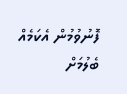ފޮނުވުމުން އެކަމެއް ބެލުމަށް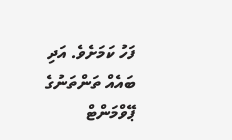ފަހު ކަމަށެވެ. އަދި ބައެއް ތަންތަނުގެ ޕޭވްމަންޓް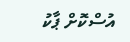އުސްކޮށް ޕާކު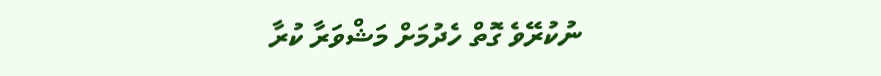ނުކުރޭވެ ގޮތް ހެދުމަށް މަޝްވަރާ ކުރާ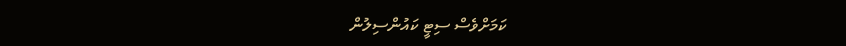ކަމަށްވެސް ސިޓީ ކައުންސިލުން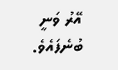އޭރު ވަނީ ބުނެފައެވެ.